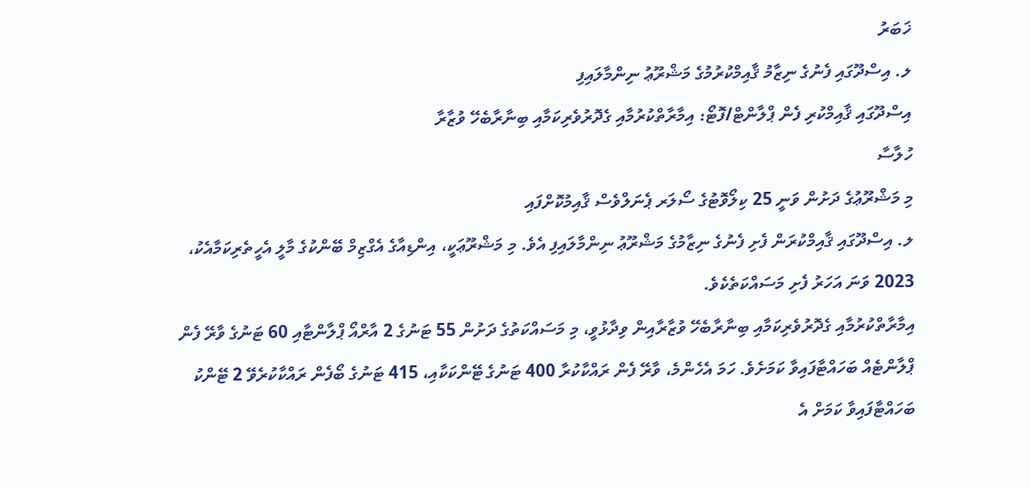ޚަބަރު
ލ. އިސްދޫގައި ފެނުގެ ނިޒާމު ޤާއިމްކުރުމުގެ މަޝްރޫޢު ނިންމާލައިފި
އިސްދޫގައި ޤާއިމްކުރި ފެން ޕްލާންޓް/ފޮޓޯ: އިމާރާތްކުރުމާއި ގެދޮރުވެރިކަމާއި ބިނާރާބެހޭ ވުޒާރާ
ހުލާސާ
މި މަޝްރޫޢުގެ ދަށުން ވަނީ 25 ކިލޯވޮޓުގެ ސޯލަރ ޕެނަލްވެސް ޤާއިމުކޮށްފައި
ލ. އިސްދޫގައި ޤާއިމްކުރަން ފެށި ފެނުގެ ނިޒާމުގެ މަޝްރޫޢު ނިންމާލައިފި އެވެ. މި މަޝްރޫޢަކީ، އިންޑިއާގެ އެގްޒިމް ބޭންކުގެ މާލީ އެހީތެރިކަމާއެކު، 2023 ވަނަ އަހަރު ފެށި މަސައްކަތެކެވެ.
އިމާރާތްކުރުމާއި ގެދޮރުވެރިކަމާއި ބިނާރާބެހޭ ވުޒާރާއިން ވިދާޅުވީ، މި މަސައްކަތުގެ ދަށުން 55 ޓަނުގެ 2 އާރްއޯ ޕްލާންޓާއި 60 ޓަނުގެ ވާރޭ ފެން ޕްލާންޓެއް ބަހައްޓާފައިވާ ކަމަށެވެ. ހަމަ އެހެންމެ، ވާރޭ ފެން ރައްކާކުރާ 400 ޓަނުގެ ޓޭންކަކާއި، 415 ޓަނުގެ ބޯފެން ރައްކާކުރެވޭ 2 ޓޭންކު ބަހައްޓާފައިވާ ކަމަށް އެ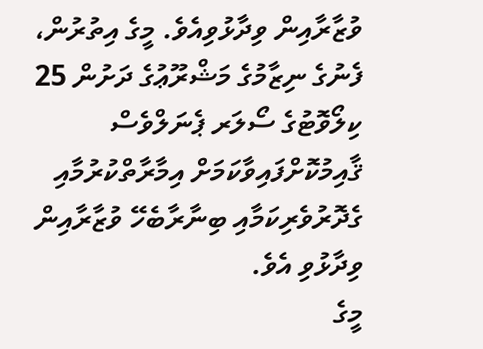ވުޒާރާއިން ވިދާޅުވިއެވެ. މީގެ އިތުރުން، ފެނުގެ ނިޒާމުގެ މަޝްރޫޢުގެ ދަށުން 25 ކިލޯވޮޓުގެ ސޯލަރ ޕެނަލްވެސް ޤާއިމުކޮށްފައިވާކަމަށް އިމާރާތްކުރުމާއި ގެދޮރުވެރިކަމާއި ބިނާރާބެހޭ ވުޒާރާއިން ވިދާޅުވި އެވެ.
މީގެ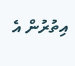އިތުރުން އެ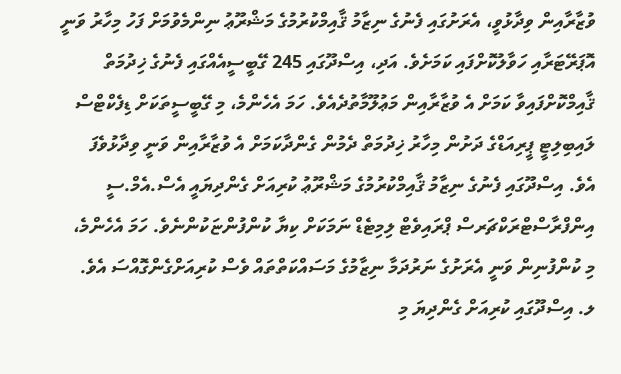ވުޒާރާއިން ވިދާޅުވީ، އެރަށުގައި ފެނުގެ ނިޒާމު ޤާއިމްކުރުމުގެ މަޝްރޫޢު ނިންމެވުމަށް ފަހު މިހާރު ވަނީ އޮޕަރޭޓަރާއި ހަވާލުކޮށްފައި ކަމަށެވެ. އަދި، އިސްދޫގައި 245 ގޭބީސީއެއްގައި ފެނުގެ ޚިދުމަތް ޤާއިމްކޮށްފައިވާ ކަމަށް އެ ވުޒާރާއިން މަޢުލޫމާތުދެއެވެ. ހަމަ އެހެންމެ، މި ގޭބީސީތަކަށް ޑިފެކްޓްސް ލައިބިލިޓީ ޕީރިއަޑްގެ ދަށުން މިހާރު ޚިދުމަތް ދެމުން ގެންދާކަމަށް އެ ވުޒާރާއިން ވަނީ ވިދާޅުވެފަ އެވެ. އިސްދޫގައި ފެނުގެ ނިޒާމު ޤާއިމްކުރުމުގެ މަޝްރޫޢު ކުރިއަށް ގެންދިޔައީ އެސް.އެމް.ސީ އިންފްރާސްޓްރަކްޗަރސް ޕްރައިވެޓް ލިމިޓެޑް ނަމަކަށް ކިޔާ ކުންފުންޏަކުންނެވެ. ހަމަ އެހެންމެ، މި ކުންފުނިން ވަނީ އެރަށުގެ ނަރުދަމާ ނިޒާމުގެ މަސައްކަތްތައް ވެސް ކުރިއަށްގެންގޮއްސަ އެވެ.
ލ. އިސްދޫގައި ކުރިއަށް ގެންދިޔަ މި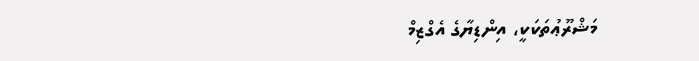މަޝްރޫޢުތަކަކީ، އިންޑިޔާގެ އެގްޒިމް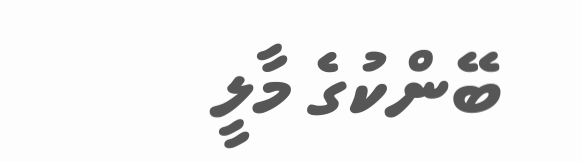ބޭންކުގެ މާލީ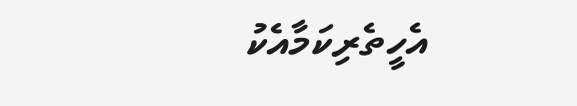އެހީތެރިކަމާއެކު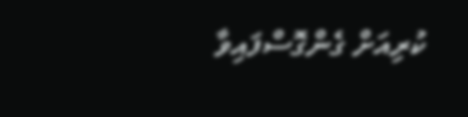ކުރިއަށް ގެންގޮސްފައިވާ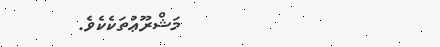މަޝްރޫޢުތަކެކެވެ.